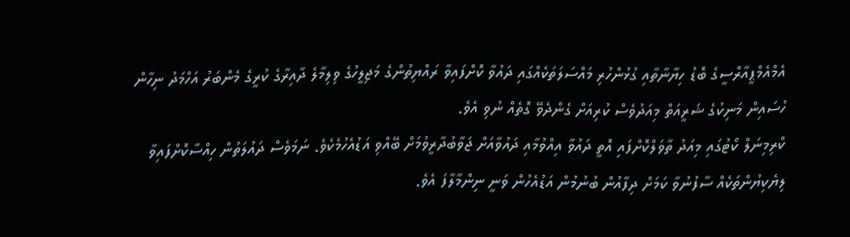އެމްއެމްޕީއާރްސީގެ ބޮޑު ހިޔާނާތާއި ގުޅުންހުރި މައްސަލަތަކެއްގައި ދައުވާ ކޮށްފައިވާ ރައްޔިތުންގެ މަޖިލީހުގެ ވިލިމާލެ ދާއިރާގެ ކުރީގެ މެންބަރު އަހްމަދު ނިހާން ހުސައިން މަނިކުގެ ޝަރީއަތް މިއަދުވެސް ކުރިއަށް ގެންދެވޭ ގޮތެއް ނުވި އެވެ.
ކްރިމިނަލް ކޯޓުގައި މިއަދު ތާވަލްކޮށްފައި އޮތީ ދައުވާ އިއްވުމާއި ދައުވާއަށް ޖަވާބުދާރީވުމަށް ބޭއްވި އަޑުއެހުމެކެވެ. ނަމަވެސް ދައުލަތުން ހިއްސާކޮށްފައިވާ ލިޔެކިޔުންތަކެއް ސާފުނުވާ ކަމަށް ދިފާއުން ބުނުމުން އަޑުއެހުން ވަނީ ނިންމާލާފަ އެވެ.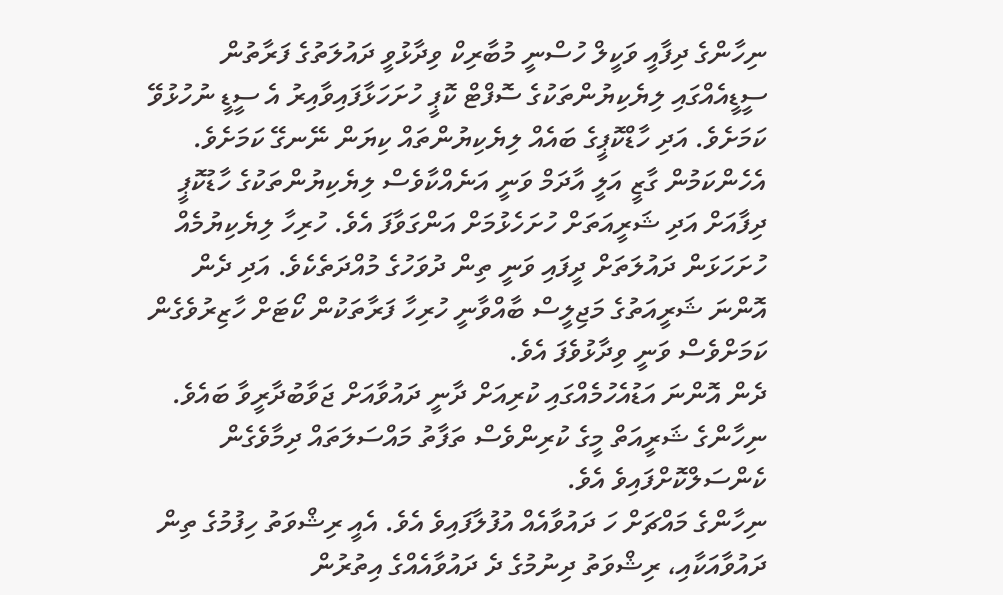ނިހާންގެ ދިފާއީ ވަކީލް ހުސްނީ މުބާރިކް ވިދާޅުވީ ދައުލަތުގެ ފަރާތުން ސީޑީއެއްގައި ލިޔެކިޔުންތަކުގެ ސޮފްޓް ކޮޕީ ހުށަހަޅާފައިވާއިރު އެ ސީޑީ ނުހުޅުވޭ ކަމަށެވެ. އަދި ހާޑްކޮޕީގެ ބައެއް ލިޔެކިޔުންތައް ކިޔަން ނޭނގޭ ކަމަށެވެ. އެހެންކަމުން ގާޒީ އަލީ އާދަމް ވަނީ އަނެއްކާވެސް ލިޔެކިޔުންތަކުގެ ހާޑުކޮޕީ ދިފާއަށް އަދި ޝަރީއަތަށް ހުށަހެޅުމަށް އަންގަވާފަ އެވެ. ހުރިހާ ލިޔެކިޔުމެއް ހުށަހަޅަން ދައުލަތަށް ދީފައި ވަނީ ތިން ދުވަހުގެ މުއްދަތެކެވެ. އަދި ދެން އޮންނަ ޝަރީއަތުގެ މަޖިލީސް ބާއްވާނީ ހުރިހާ ފަރާތަކުން ކޯޓަށް ހާޒިރުވެގެން ކަމަށްވެސް ވަނީ ވިދާޅުވެފަ އެވެ.
ދެން އޮންނަ އަޑުއެހުމެއްގައި ކުރިއަށް ދާނީ ދައުވާއަށް ޖަވާބުދާރީވާ ބައެވެ.
ނިހާންގެ ޝަރީއަތް މީގެ ކުރިންވެސް ތަފާތު މައްސަލަތައް ދިމާވެގެން ކެންސަލްކޮށްފައިވެ އެވެ.
ނިހާންގެ މައްޗަށް ހަ ދައުވާއެއް އުފުލާފައިވެ އެވެ. އެއީ ރިޝްވަތު ހިފުމުގެ ތިން ދައުވާއަކާއި، ރިޝްވަތު ދިނުމުގެ ދެ ދައުވާއެއްގެ އިތުރުން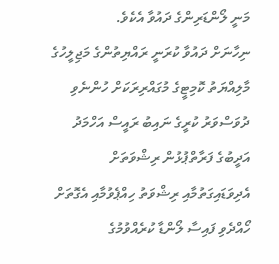މަނީ ލޯންޑަރިންގެ ދައުވާ އެކެވެ.
ނިހާނަށް ދައުވާ ކުރަނީ ރައްޔިތުންގެ މަޖިލީހުގެ މާލިއްޔަތު ކޮމިޓީގެ މުގައްރިރަކަށް ހުންނެވި ދުވަސްވަރު ކުރީގެ ނައިބު ރައީސް އަހްމަދު އަދީބުގެ ފަރާތްޕުޅުން ރިޝްވަތަށް އެދިވަޑައިގަތުމާއި ރިޝްވަތު ހިއްޕެވުމާއި އެގޮތަށް ހޯއްދެވި ފައިސާ ލޯންޑާ ކުރެއްވުމުގެ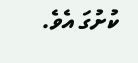ކުށުގަ އެވެ.